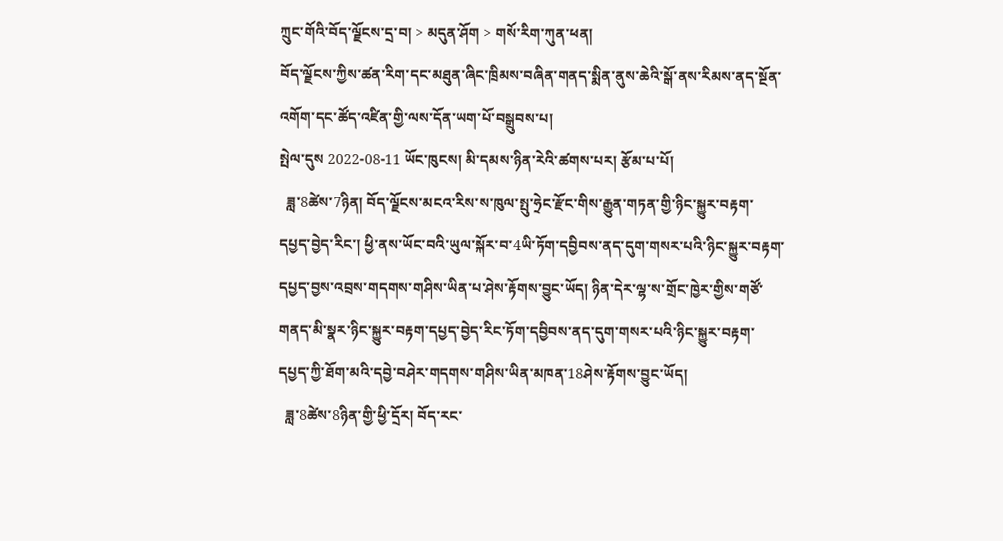ཀྲུང་གོའི་བོད་ལྗོངས་དྲ་བ། > མདུན་ཤོག > གསོ་རིག་ཀུན་ཕན།
བོད་ལྗོངས་ཀྱིས་ཚན་རིག་དང་མཐུན་ཞིང་ཁྲིམས་བཞིན་གནད་སྨིན་ནུས་ཆེའི་སྒོ་ནས་རིམས་ནད་སྔོན་འགོག་དང་ཚོད་འཛིན་གྱི་ལས་དོན་ཡག་པོ་བསྒྲུབས་པ།
སྤེལ་དུས 2022-08-11 ཡོང་ཁུངས། མི་དམས་ཉིན་རེའི་ཚགས་པར། རྩོམ་པ་པོ།
  ཟླ་8ཚེས་7ཉིན། བོད་ལྗོངས་མངའ་རིས་ས་ཁུལ་སྤུ་ཧྲེང་རྫོང་གིས་རྒྱུན་གཏན་གྱི་ཉིང་སྐྱུར་བརྟག་དཔྱད་བྱེད་རིང་། ཕྱི་ནས་ཡོང་བའི་ཡུལ་སྐོར་བ་4ཡི་ཏོག་དབྱིབས་ནད་དུག་གསར་པའི་ཉིང་སྐྱུར་བརྟག་དཔྱད་བྱས་འབྲས་གདགས་གཤིས་ཡིན་པ་ཤེས་རྟོགས་བྱུང་ཡོད། ཉིན་དེར་ལྷ་ས་གྲོང་ཁྱེར་གྱིས་གཙོ་གནད་མི་སྣར་ཉིང་སྐྱུར་བརྟག་དཔྱད་བྱེད་རིང་ཏོག་དབྱིབས་ནད་དུག་གསར་པའི་ཉིང་སྐྱུར་བརྟག་དཔྱད་ཀྱི་ཐོག་མའི་དབྱེ་བཤེར་གདགས་གཤིས་ཡིན་མཁན་18ཤེས་རྟོགས་བྱུང་ཡོད།
  ཟླ་8ཚེས་8ཉིན་གྱི་ཕྱི་དྲོར། བོད་རང་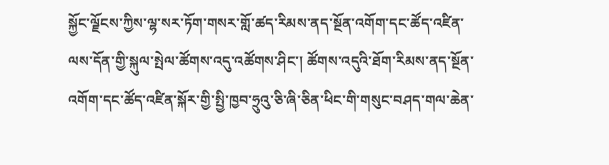སྐྱོང་ལྗོངས་ཀྱིས་ལྷ་སར་ཏོག་གསར་གློ་ཚད་རིམས་ནད་སྔོན་འགོག་དང་ཚོད་འཛིན་ལས་དོན་གྱི་སྐུལ་སྤེལ་ཚོགས་འདུ་འཚོགས་ཤིང་། ཚོགས་འདུའི་ཐོག་རིམས་ནད་སྔོན་འགོག་དང་ཚོད་འཛིན་སྐོར་གྱི་སྤྱི་ཁྱབ་ཧྲུའུ་ཅི་ཞི་ཅིན་ཕིང་གི་གསུང་བཤད་གལ་ཆེན་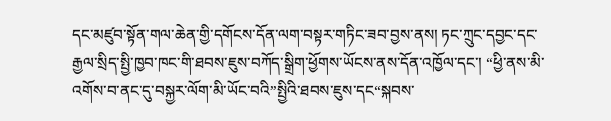དང་མཛུབ་སྟོན་གལ་ཆེན་གྱི་དགོངས་དོན་ལག་བསྟར་གཏིང་ཟབ་བྱས་ནས། ཏང་ཀྲུང་དབྱང་དང་རྒྱལ་སྲིད་སྤྱི་ཁྱབ་ཁང་གི་ཐབས་ཇུས་བཀོད་སྒྲིག་ཕྱོགས་ཡོངས་ནས་དོན་འཁྱོལ་དང་། “ཕྱི་ནས་མི་འགོས་བ་ནང་དུ་བསྐྱར་ལོག་མི་ཡོང་བའི”སྤྱིའི་ཐབས་ཇུས་དང“སྐབས་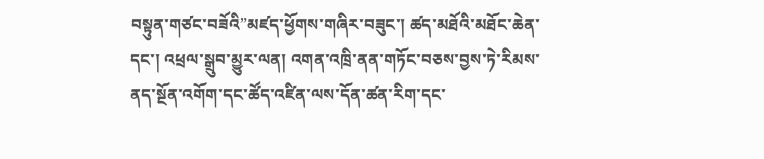བསྟུན་གཙང་བཟོའི”མཛད་ཕྱོགས་གཞིར་བཟུང་། ཚད་མཐོའི་མཐོང་ཆེན་དང་། འཕྲལ་སྒྲུབ་མྱུར་ལན། འགན་འཁྲི་ནན་གཏོང་བཅས་བྱས་ཏེ་རིམས་ནད་སྔོན་འགོག་དང་ཚོད་འཛིན་ལས་དོན་ཚན་རིག་དང་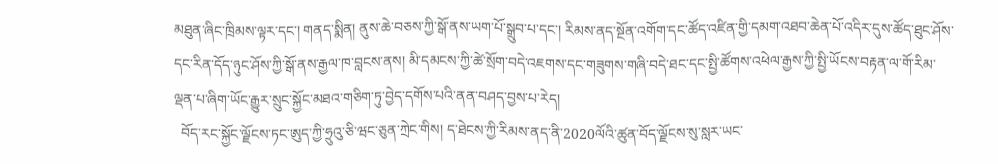མཐུན་ཞིང་ཁྲིམས་ལྟར་དང་། གནད་སྨིན། ནུས་ཆེ་བཅས་ཀྱི་སྒོ་ནས་ཡག་པོ་སྒྲུབ་པ་དང་། རིམས་ནད་སྔོན་འགོག་དང་ཚོད་འཛིན་གྱི་དམག་འཐབ་ཆེན་པོ་འདིར་དུས་ཚོད་ཐུང་ཤོས་དང་རིན་དོད་ཉུང་ཤོས་ཀྱི་སྒོ་ནས་རྒྱལ་ཁ་བླངས་ནས། མི་དམངས་ཀྱི་ཚེ་སྲོག་བདེ་འཇགས་དང་གཟུགས་གཞི་བདེ་ཐང་དང་སྤྱི་ཚོགས་འཕེལ་རྒྱས་ཀྱི་སྤྱི་ཡོངས་བརྟན་ལ་གོ་རིམ་ལྡན་པ་ཞིག་ཡོང་རྒྱུར་སྲུང་སྐྱོང་མཐའ་གཅིག་ཏུ་བྱེད་དགོས་པའི་ནན་བཤད་བྱས་པ་རེད།
  བོད་རང་སྐྱོང་ལྗོངས་ཏང་ཨུད་ཀྱི་ཧྲུའུ་ཅི་ཝང་ཅུན་ཀྲེང་གིས། ད་ཐེངས་ཀྱི་རིམས་ནད་ནི་2020ལོའི་ཚུན་བོད་ལྗོངས་སུ་སླར་ཡང་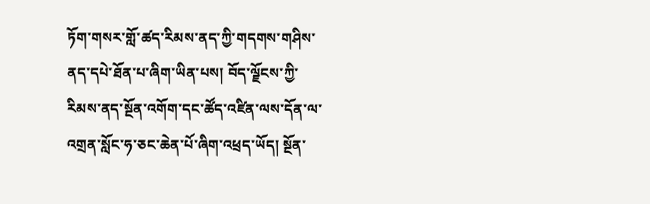ཏོག་གསར་གློ་ཚད་རིམས་ནད་ཀྱི་གདགས་གཤིས་ནད་དཔེ་ཐོན་པ་ཞིག་ཡིན་པས། བོད་ལྗོངས་ཀྱི་རིམས་ནད་སྔོན་འགོག་དང་ཚོད་འཛིན་ལས་དོན་ལ་འགྲན་སློང་ཧ་ཅང་ཆེན་པོ་ཞིག་འཕྲད་ཡོད། སྔོན་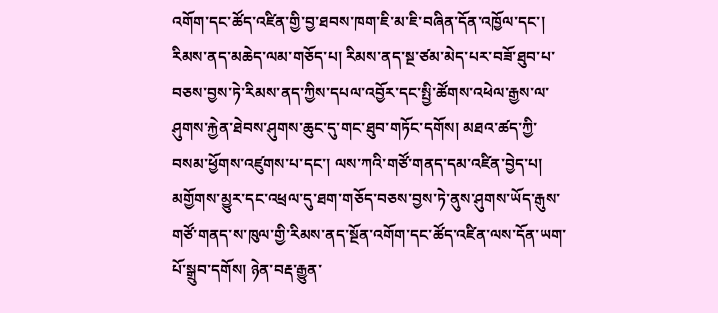འགོག་དང་ཚོད་འཛིན་གྱི་བྱ་ཐབས་ཁག་ཇི་མ་ཇི་བཞིན་དོན་འཁྱོལ་དང་། རིམས་ནད་མཆེད་ལམ་གཅོད་པ། རིམས་ནད་སྔ་ཙམ་མེད་པར་བཟོ་ཐུབ་པ་བཅས་བྱས་ཏེ་རིམས་ནད་ཀྱིས་དཔལ་འབྱོར་དང་སྤྱི་ཚོགས་འཕེལ་རྒྱས་ལ་ཤུགས་རྐྱེན་ཐེབས་ཤུགས་ཆུང་དུ་གང་ཐུབ་གཏོང་དགོས། མཐའ་ཚད་ཀྱི་བསམ་ཕྱོགས་འཛུགས་པ་དང་། ལས་ཀའི་གཙོ་གནད་དམ་འཛིན་བྱེད་པ། མགྱོགས་མྱུར་དང་འཕྲལ་དུ་ཐག་གཅོད་བཅས་བྱས་ཏེ་ནུས་ཤུགས་ཡོད་རྒུས་གཙོ་གནད་ས་ཁུལ་གྱི་རིམས་ནད་སྔོན་འགོག་དང་ཚོད་འཛིན་ལས་དོན་ཡག་པོ་སྒྲུབ་དགོས། ཉེན་བརྡ་རྒྱུན་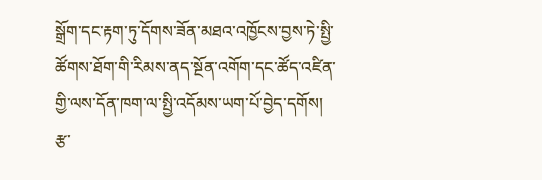སྒྲོག་དང་རྟག་ཏུ་དོགས་ཟོན་མཐའ་འཁྱོངས་བྱས་ཏེ་སྤྱི་ཚོགས་ཐོག་གི་རིམས་ནད་སྔོན་འགོག་དང་ཚོད་འཛིན་གྱི་ལས་དོན་ཁག་ལ་སྤྱི་འདོམས་ཡག་པོ་བྱེད་དགོས། རྩ་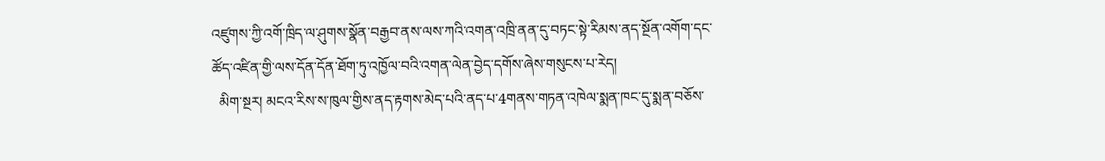འཛུགས་ཀྱི་འགོ་ཁྲིད་ལ་ཤུགས་སྣོན་བརྒྱབ་ནས་ལས་ཀའི་འགན་འཁྲི་ནན་དུ་བཏང་སྟེ་རིམས་ནད་སྔོན་འགོག་དང་ཚོད་འཛིན་གྱི་ལས་དོན་དོན་ཐོག་ཏུ་འཁྱོལ་བའི་འགན་ལེན་བྱེད་དགོས་ཞེས་གསུངས་པ་རེད།
  མིག་སྔར། མངའ་རིས་ས་ཁུལ་གྱིས་ནད་རྟགས་མེད་པའི་ནད་པ་4གནས་གཏན་འཁེལ་སྨན་ཁང་དུ་སྨན་བཅོས་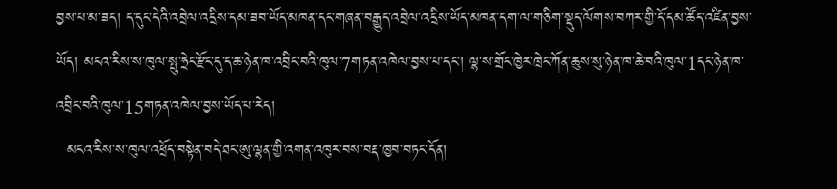བྱས་པ་མ་ཟད། ད་དུང་དེའི་འབྲེལ་འདྲིས་དམ་ཟབ་ཡོད་མཁན་དང་གཞན་བརྒྱུད་འབྲེལ་འདྲིས་ཡོད་མཁན་དག་ལ་གཅིག་སྡུད་ལོགས་བཀར་གྱི་དོ་དམ་ཚོད་འཛིན་བྱས་ཡོད། མངའ་རིས་ས་ཁུལ་སྤུ་ཧྲེང་རྫོང་དུ་ད་ཆ་ཉེན་ཁ་འབྲིང་བའི་ཁུལ་7གཏན་འཁེལ་བྱས་པ་དང་། ལྷ་ས་གྲོང་ཁྱེར་ཁྲེང་ཀོན་ཆུས་སུ་ཉེན་ཁ་ཆེ་བའི་ཁུལ་1དང་ཉེན་ཁ་འབྲིང་བའི་ཁུལ་15གཏན་འཁེལ་བྱས་ཡོད་པ་རེད།
  མངའ་རིས་ས་ཁུལ་འཕྲོད་བསྟེན་བདེ་ཐང་ཨུ་ལྷན་གྱི་འགན་འཁུར་བས་བརྡ་ཁྱབ་བཏང་དོན།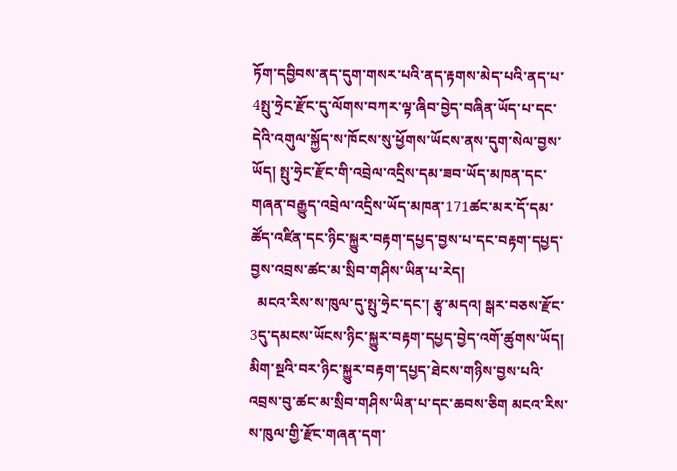ཏོག་དབྱིབས་ནད་དུག་གསར་པའི་ནད་རྟགས་མེད་པའི་ནད་པ་4སྤུ་ཧྲེང་རྫོང་དུ་ལོགས་བཀར་ལྟ་ཞིབ་བྱེད་བཞིན་ཡོད་པ་དང་དེའི་འགུལ་སྐྱོད་ས་ཁོངས་སུ་ཕྱོགས་ཡོངས་ནས་དུག་སེལ་བྱས་ཡོད། སྤུ་ཧྲེང་རྫོང་གི་འབྲེལ་འདྲིས་དམ་ཟབ་ཡོད་མཁན་དང་གཞན་བརྒྱུད་འབྲེལ་འདྲིས་ཡོད་མཁན་171ཚང་མར་དོ་དམ་ཚོད་འཛིན་དང་ཉིང་སྐྱུར་བརྟག་དཔྱད་བྱས་པ་དང་བརྟག་དཔྱད་བྱས་འབྲས་ཚང་མ་སྲིབ་གཤིས་ཡིན་པ་རེད།
  མངའ་རིས་ས་ཁུལ་དུ་སྤུ་ཧྲེང་དང་། རྩྭ་མདའ། སྒར་བཅས་རྫོང་3དུ་དམངས་ཡོངས་ཉིང་སྐྱུར་བརྟག་དཔྱད་བྱེད་འགོ་ཚུགས་ཡོད། མིག་སྔའི་བར་ཉིང་སྐྱུར་བརྟག་དཔྱད་ཐེངས་གཉིས་བྱས་པའི་འབྲས་བུ་ཚང་མ་སྲིབ་གཤིས་ཡིན་པ་དང་ཆབས་ཅིག མངའ་རིས་ས་ཁུལ་གྱི་རྫོང་གཞན་དག་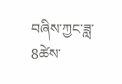བཞིས་ཀྱང་ཟླ་8ཚེས་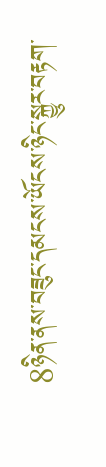8ཉིན་ནས་བཟུང་དམངས་ཡོངས་ཉིང་སྐྱུར་བརྟག་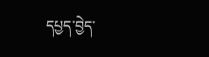དཔྱད་བྱེད་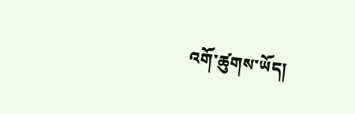འགོ་ཚུགས་ཡོད།